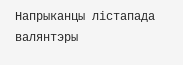Напрыканцы лістапада валянтэры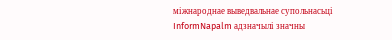міжнароднае выведвальнае супольнасьці InformNapalm адзначылі значны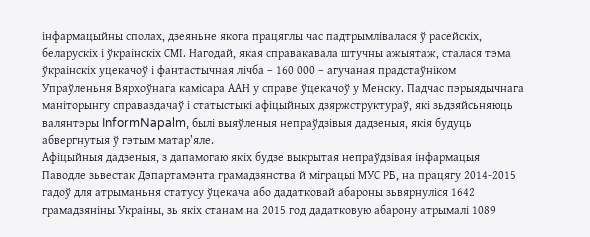інфармацыйны сполах, дзеяньне якога працяглы час падтрымлівалася ў расейскіх, беларускіх і ўкраінскіх СМІ. Нагодай, якая справакавала штучны ажыятаж, сталася тэма ўкраінскіх уцекачоў і фантастычная лічба – 160 000 – агучаная прадстаўніком Упраўленьня Вярхоўнага камісара ААН у справе ўцекачоў у Менску. Падчас пэрыядычнага маніторынгу справаздачаў і статыстыкі афіцыйных дзяржструктураў, які зьдзяйсьняюць валянтэры InformNapalm, былі выяўленыя непраўдзівыя дадзеныя, якія будуць абвергнутыя ў гэтым матар’яле.
Афіцыйныя дадзеныя, з дапамогаю якіх будзе выкрытая непраўдзівая інфармацыя
Паводле зьвестак Дэпартамэнта грамадзянства й міграцыі МУС РБ, на працягу 2014-2015 гадоў для атрыманьня статусу ўцекача або дадатковай абароны зьвярнуліся 1642 грамадзяніны Украіны, зь якіх станам на 2015 год дадатковую абарону атрымалі 1089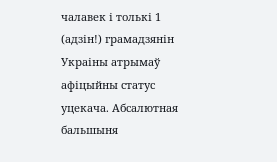чалавек і толькі 1 (адзін!) грамадзянін Украіны атрымаў афіцыйны статус уцекача. Абсалютная бальшыня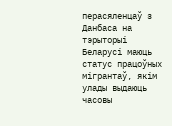перасяленцаў з Данбаса на тэрыторыі Беларусі маюць статус працоўных мігрантаў, якім улады выдаюць часовы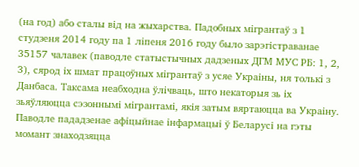(на год) або сталы від на жыхарства. Падобных мігрантаў з 1 студзеня 2014 году па 1 ліпеня 2016 году было зарэгістраванае 35157 чалавек (паводле статыстычных дадзеных ДГМ МУС РБ: 1, 2, 3), сярод іх шмат працоўных мігрантаў з усяе Украіны, ня толькі з Данбаса. Таксама неабходна ўлічваць, што некаторыя зь іх зьяўляюцца сэзоннымі мігрантамі, якія затым вяртаюцца ва Украіну. Паводле пададзенае афіцыйнае інфармацыі ў Беларусі на гэты момант знаходзяцца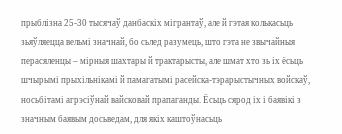прыблізна 25-30 тысячаў данбаскіх мігрантаў, але й гэтая колькасьць зьяўляецца вельмі значнай, бо сьлед разумець, што гэта не звычайныя перасяленцы – мірныя шахтары й трактарысты, але шмат хто зь іх ёсьць шчырымі прыхільнікамі й памагатымі расейска-тэрарыстычных войскаў, носьбітамі агрэсіўнай вайсковай прапаганды. Ёсьць сярод іх і баявікі з значным баявым досьведам, для якіх каштоўнасьць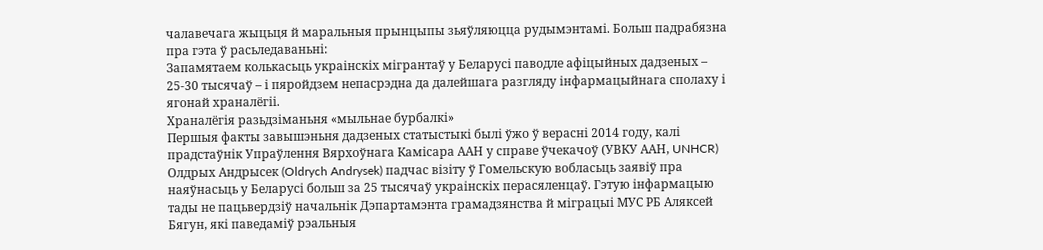чалавечага жыцьця й маральныя прынцыпы зьяўляюцца рудымэнтамі. Больш падрабязна пра гэта ў расьледаваньні:
Запамятаем колькасьць украінскіх мігрантаў у Беларусі паводле афіцыйных дадзеных – 25-30 тысячаў – і пяройдзем непасрэдна да далейшага разгляду інфармацыйнага сполаху і ягонай храналёгіі.
Храналёгія разьдзіманьня «мыльнае бурбалкі»
Першыя факты завышэньня дадзеных статыстыкі былі ўжо ў верасні 2014 году, калі прадстаўнік Упраўлення Вярхоўнага Камісара ААН у справе ўчекачоў (УВКУ ААН, UNHCR) Олдрых Андрысек (Oldrych Andrysek) падчас візіту ў Гомельскую вобласьць заявіў пра наяўнасьць у Беларусі больш за 25 тысячаў украінскіх перасяленцаў. Гэтую інфармацыю тады не пацьвердзіў начальнік Дэпартамэнта грамадзянства й міграцыі МУС РБ Аляксей Бягун, які паведаміў рэальныя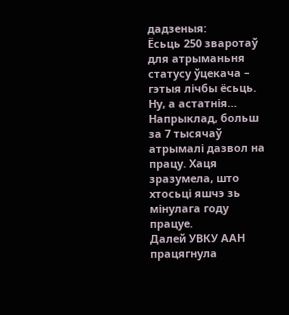дадзеныя:
Ёсьць 250 зваротаў для атрыманьня статусу ўцекача – гэтыя лічбы ёсьць. Ну, а астатнія… Напрыклад, больш за 7 тысячаў атрымалі дазвол на працу. Хаця зразумела, што хтосьці яшчэ зь мінулага году працуе.
Далей УВКУ ААН працягнула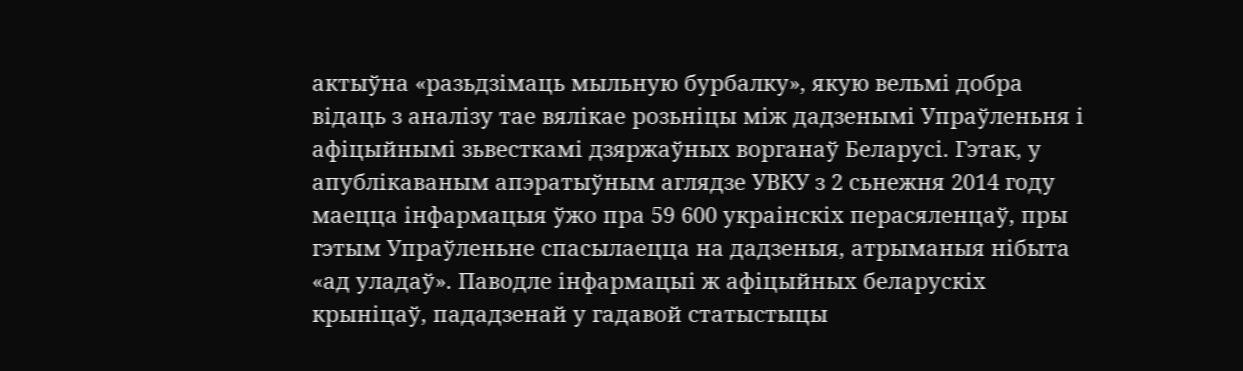актыўна «разьдзімаць мыльную бурбалку», якую вельмі добра відаць з аналізу тае вялікае розьніцы між дадзенымі Упраўленьня і афіцыйнымі зьвесткамі дзяржаўных ворганаў Беларусі. Гэтак, у апублікаваным апэратыўным аглядзе УВКУ з 2 сьнежня 2014 году маецца інфармацыя ўжо пра 59 600 украінскіх перасяленцаў, пры гэтым Упраўленьне спасылаецца на дадзеныя, атрыманыя нібыта «ад уладаў». Паводле інфармацыі ж афіцыйных беларускіх крыніцаў, пададзенай у гадавой статыстыцы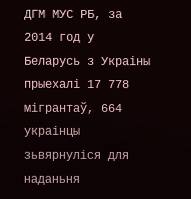ДГМ МУС РБ, за 2014 год у Беларусь з Украіны прыехалі 17 778 мігрантаў, 664 украінцы зьвярнуліся для наданьня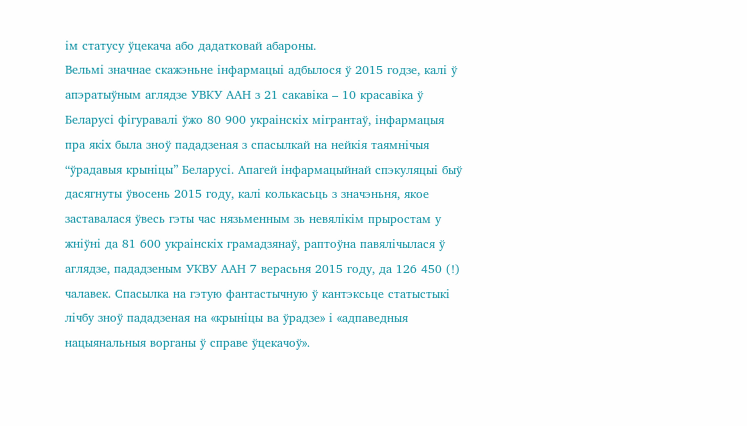ім статусу ўцекача або дадатковай абароны.
Вельмі значнае скажэньне інфармацыі адбылося ў 2015 годзе, калі ў апэратыўным аглядзе УВКУ ААН з 21 сакавіка – 10 красавіка ў Беларусі фігуравалі ўжо 80 900 украінскіх мігрантаў, інфармацыя пра якіх была зноў пададзеная з спасылкай на нейкія таямнічыя “ўрадавыя крыніцы” Беларусі. Апагей інфармацыйнай спэкуляцыі быў дасягнуты ўвосень 2015 году, калі колькасьць з значэньня, якое заставалася ўвесь гэты час нязьменным зь невялікім прыростам у жніўні да 81 600 украінскіх грамадзянаў, раптоўна павялічылася ў аглядзе, пададзеным УКВУ ААН 7 верасьня 2015 году, да 126 450 (!) чалавек. Спасылка на гэтую фантастычную ў кантэксьце статыстыкі лічбу зноў пададзеная на «крыніцы ва ўрадзе» і «адпаведныя нацыянальныя ворганы ў справе ўцекачоў».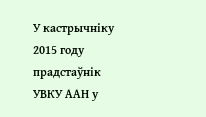У кастрычніку 2015 году прадстаўнік УВКУ ААН у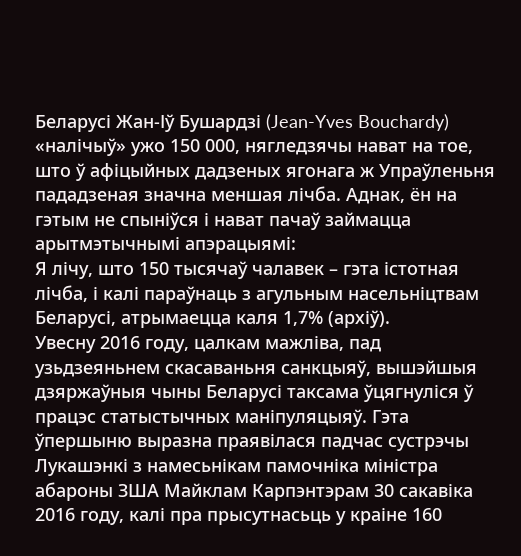Беларусі Жан-Іў Бушардзі (Jean-Yves Bouchardy) «налічыў» ужо 150 000, нягледзячы нават на тое, што ў афіцыйных дадзеных ягонага ж Упраўленьня пададзеная значна меншая лічба. Аднак, ён на гэтым не спыніўся і нават пачаў займацца арытмэтычнымі апэрацыямі:
Я лічу, што 150 тысячаў чалавек – гэта істотная лічба, і калі параўнаць з агульным насельніцтвам Беларусі, атрымаецца каля 1,7% (архіў).
Увесну 2016 году, цалкам мажліва, пад узьдзеяньнем скасаваньня санкцыяў, вышэйшыя дзяржаўныя чыны Беларусі таксама ўцягнуліся ў працэс статыстычных маніпуляцыяў. Гэта ўпершыню выразна праявілася падчас сустрэчы Лукашэнкі з намесьнікам памочніка міністра абароны ЗША Майклам Карпэнтэрам 30 сакавіка 2016 году, калі пра прысутнасьць у краіне 160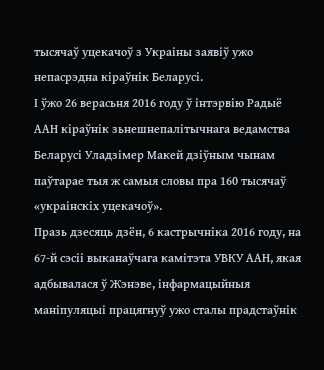тысячаў уцекачоў з Украіны заявіў ужо непасрэдна кіраўнік Беларусі.
І ўжо 26 верасьня 2016 году ў інтэрвію Радыё ААН кіраўнік зьнешнепалітычнага ведамства Беларусі Уладзімер Макей дзіўным чынам паўтарае тыя ж самыя словы пра 160 тысячаў «украінскіх уцекачоў».
Празь дзесяць дзён, 6 кастрычніка 2016 году, на 67-й сэсіі выканаўчага камітэта УВКУ ААН, якая адбывалася ў Жэнэве, інфармацыйныя маніпуляцыі працягнуў ужо сталы прадстаўнік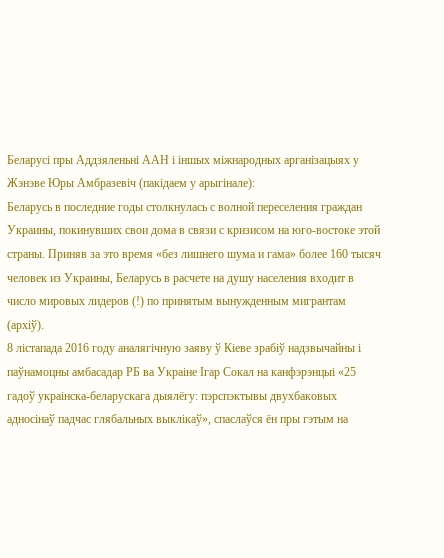Беларусі пры Аддзяленьні ААН і іншых міжнародных арганізацыях у Жэнэве Юры Амбразевіч (пакідаем у арыгінале):
Беларусь в последние годы столкнулась с волной переселения граждан Украины, покинувших свои дома в связи с кризисом на юго-востоке этой страны. Приняв за это время «без лишнего шума и гама» более 160 тысяч человек из Украины, Беларусь в расчете на душу населения входит в число мировых лидеров (!) по принятым вынужденным мигрантам (архіў).
8 лістапада 2016 году аналягічную заяву ў Кіеве зрабіў надзвычайны і паўнамоцны амбасадар РБ ва Украіне Ігар Сокал на канфэрэнцыі «25 гадоў украінска-беларускага дыялёгу: пэрспэктывы двухбаковых адносінаў падчас глябальных выклікаў», спаслаўся ён пры гэтым на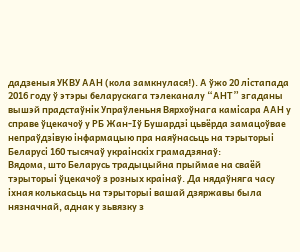дадзеныя УКВУ ААН (кола замкнулася!). А ўжо 20 лістапада 2016 году ў этэры беларускага тэлеканалу “АНТ” згаданы вышэй прадстаўнік Упраўленьня Вярхоўнага камісара ААН у справе ўцекачоў у РБ Жан-Іў Бушардзі цьвёрда замацоўвае непраўдзівую інфармацыю пра наяўнасьць на тэрыторыі Беларусі 160 тысячаў украінскіх грамадзянаў:
Вядома, што Беларусь традыцыйна прыймае на сваёй тэрыторыі ўцекачоў з розных краінаў. Да нядаўняга часу іхная колькасьць на тэрыторыі вашай дзяржавы была нязначнай, аднак у зьвязку з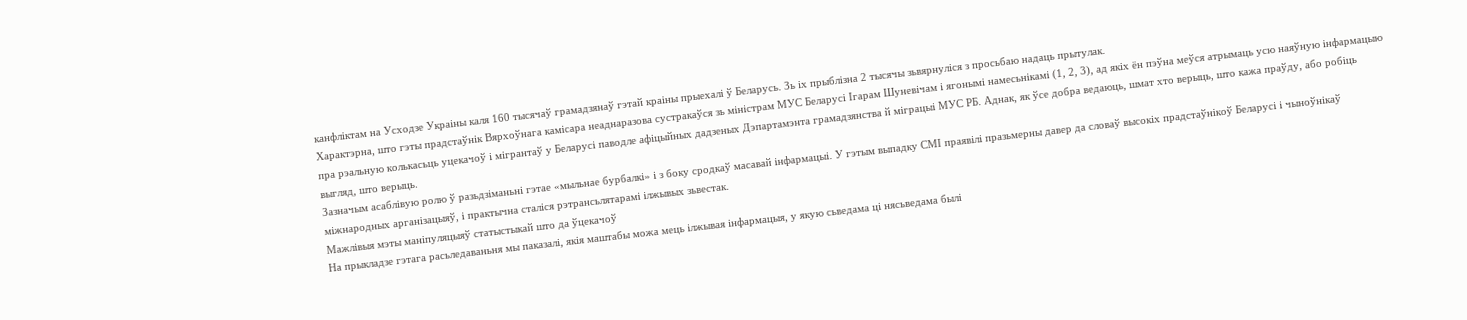канфліктам на Усходзе Украіны каля 160 тысячаў грамадзянаў гэтай краіны прыехалі ў Беларусь. Зь іх прыблізна 2 тысячы зьвярнуліся з просьбаю надаць прытулак.
Характэрна, што гэты прадстаўнік Вярхоўнага камісара неаднаразова сустракаўся зь міністрам МУС Беларусі Ігарам Шуневічам і ягонымі намесьнікамі (1, 2, 3), ад якіх ён пэўна меўся атрымаць усю наяўную інфармацыю пра рэальную колькасьць уцекачоў і мігрантаў у Беларусі паводле афіцыйных дадзеных Дэпартамэнта грамадзянства й міграцыі МУС РБ. Аднак, як ўсе добра ведаюць, шмат хто верыць, што кажа праўду, або робіць выгляд, што верыць.
Зазначым асаблівую ролю ў разьдзіманьні гэтае «мыльнае бурбалкі» і з боку сродкаў масавай інфармацыі. У гэтым выпадку СМІ праявілі празьмерны давер да словаў высокіх прадстаўнікоў Беларусі і чыноўнікаў міжнародных арганізацыяў, і практычна сталіся рэтрансьлятарамі ілжывых зьвестак.
Мажлівыя мэты маніпуляцыяў статыстыкай што да ўцекачоў
На прыкладзе гэтага расьледаваньня мы паказалі, якія маштабы можа мець ілжывая інфармацыя, у якую сьведама ці нясьведама былі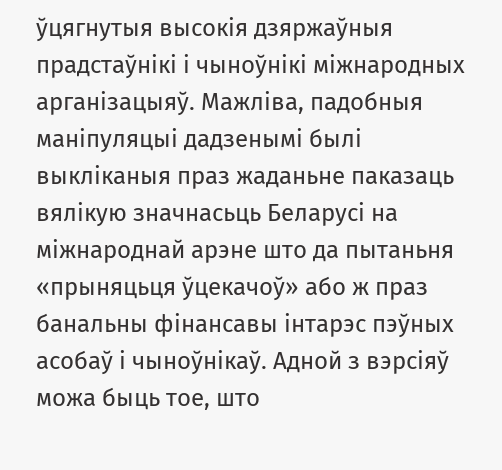ўцягнутыя высокія дзяржаўныя прадстаўнікі і чыноўнікі міжнародных арганізацыяў. Мажліва, падобныя маніпуляцыі дадзенымі былі выкліканыя праз жаданьне паказаць вялікую значнасьць Беларусі на міжнароднай арэне што да пытаньня «прыняцьця ўцекачоў» або ж праз банальны фінансавы інтарэс пэўных асобаў і чыноўнікаў. Адной з вэрсіяў можа быць тое, што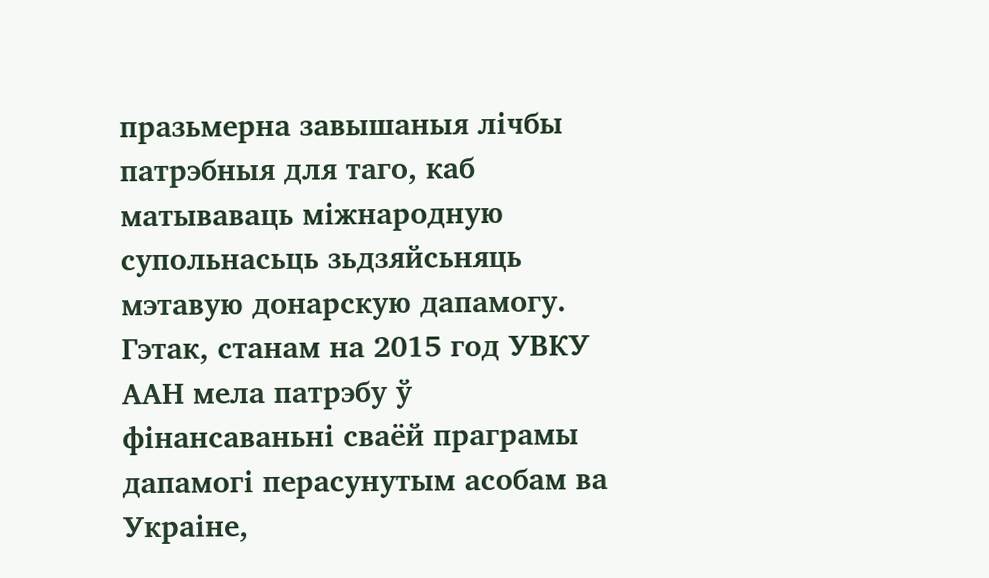празьмерна завышаныя лічбы патрэбныя для таго, каб матываваць міжнародную супольнасьць зьдзяйсьняць мэтавую донарскую дапамогу. Гэтак, станам на 2015 год УВКУ ААН мела патрэбу ў фінансаваньні сваёй праграмы дапамогі перасунутым асобам ва Украіне,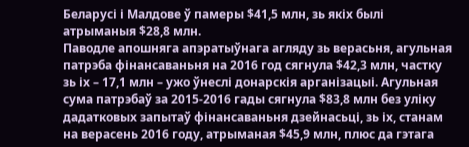Беларусі і Малдове ў памеры $41,5 млн, зь якіх былі атрыманыя $28,8 млн.
Паводле апошняга апэратыўнага агляду зь верасьня, агульная патрэба фінансаваньня на 2016 год сягнула $42,3 млн, частку зь іх – 17,1 млн – ужо ўнеслі донарскія арганізацыі. Агульная сума патрэбаў за 2015-2016 гады сягнула $83,8 млн без уліку дадатковых запытаў фінансаваньня дзейнасьці, зь іх, станам на верасень 2016 году, атрыманая $45,9 млн, плюс да гэтага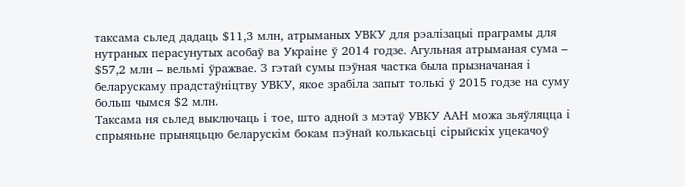таксама сьлед дадаць $11,3 млн, атрыманых УВКУ для рэалізацыі праграмы для нутраных перасунутых асобаў ва Украіне ў 2014 годзе. Агульная атрыманая сума – $57,2 млн – вельмі ўражвае. З гэтай сумы пэўная частка была прызначаная і беларускаму прадстаўніцтву УВКУ, якое зрабіла запыт толькі ў 2015 годзе на суму больш чымся $2 млн.
Таксама ня сьлед выключаць і тое, што адной з мэтаў УВКУ ААН можа зьяўляцца і спрыяньне прыняцьцю беларускім бокам пэўнай колькасьці сірыйскіх уцекачоў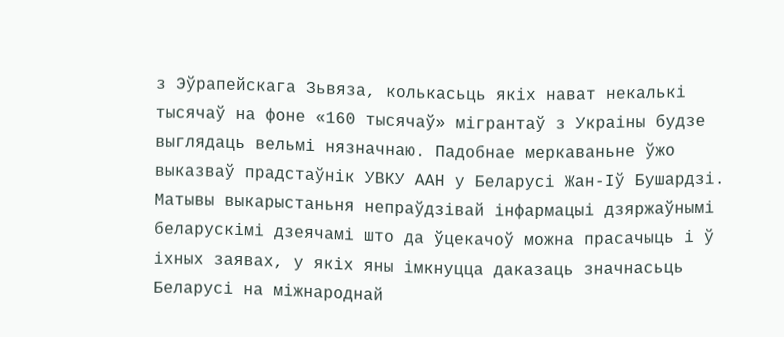з Эўрапейскага Зьвяза, колькасьць якіх нават некалькі тысячаў на фоне «160 тысячаў» мігрантаў з Украіны будзе выглядаць вельмі нязначнаю. Падобнае меркаваньне ўжо выказваў прадстаўнік УВКУ ААН у Беларусі Жан-Іў Бушардзі.
Матывы выкарыстаньня непраўдзівай інфармацыі дзяржаўнымі беларускімі дзеячамі што да ўцекачоў можна прасачыць і ў іхных заявах, у якіх яны імкнуцца даказаць значнасьць Беларусі на міжнароднай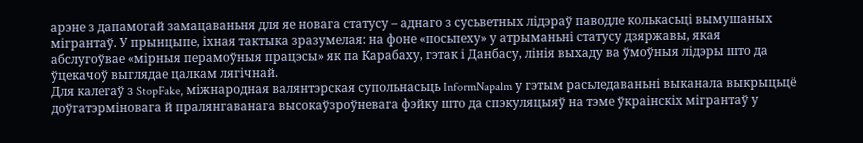арэне з дапамогай замацаваньня для яе новага статусу – аднаго з сусьветных лідэраў паводле колькасьці вымушаных мігрантаў. У прынцыпе, іхная тактыка зразумелая: на фоне «посьпеху» у атрыманьні статусу дзяржавы, якая абслугоўвае «мірныя перамоўныя працэсы» як па Карабаху, гэтак і Данбасу, лінія выхаду ва ўмоўныя лідэры што да ўцекачоў выглядае цалкам лягічнай.
Для калегаў з StopFake, міжнародная валянтэрская супольнасьць InformNapalm у гэтым расьледаваньні выканала выкрыцьцё доўгатэрміновага й пралянгаванага высокаўзроўневага фэйку што да спэкуляцыяў на тэме ўкраінскіх мігрантаў у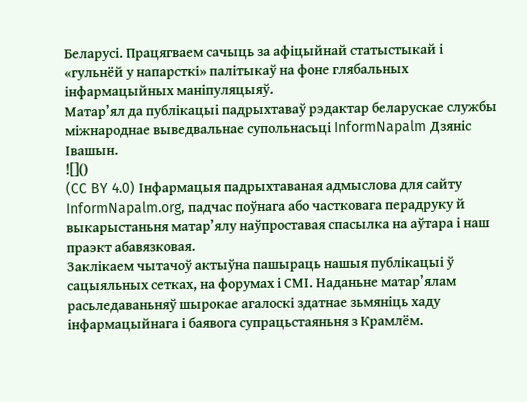Беларусі. Працягваем сачыць за афіцыйнай статыстыкай і «гульнёй у напарсткі» палітыкаў на фоне глябальных інфармацыйных маніпуляцыяў.
Матар’ял да публікацыі падрыхтаваў рэдактар беларускае службы міжнароднае выведвальнае супольнасьці InformNapalm Дзяніс Івашын.
![]()
(CC BY 4.0) Інфармацыя падрыхтаваная адмыслова для сайту InformNapalm.org, падчас поўнага або частковага перадруку й выкарыстаньня матар’ялу наўпроставая спасылка на аўтара і наш праэкт абавязковая.
Заклікаем чытачоў актыўна пашыраць нашыя публікацыі ў сацыяльных сетках, на форумах і СМІ. Наданьне матар’ялам расьледаваньняў шырокае агалоскі здатнае зьмяніць хаду інфармацыйнага і баявога супрацьстаяньня з Крамлём.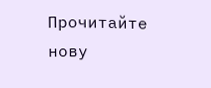Прочитайте нову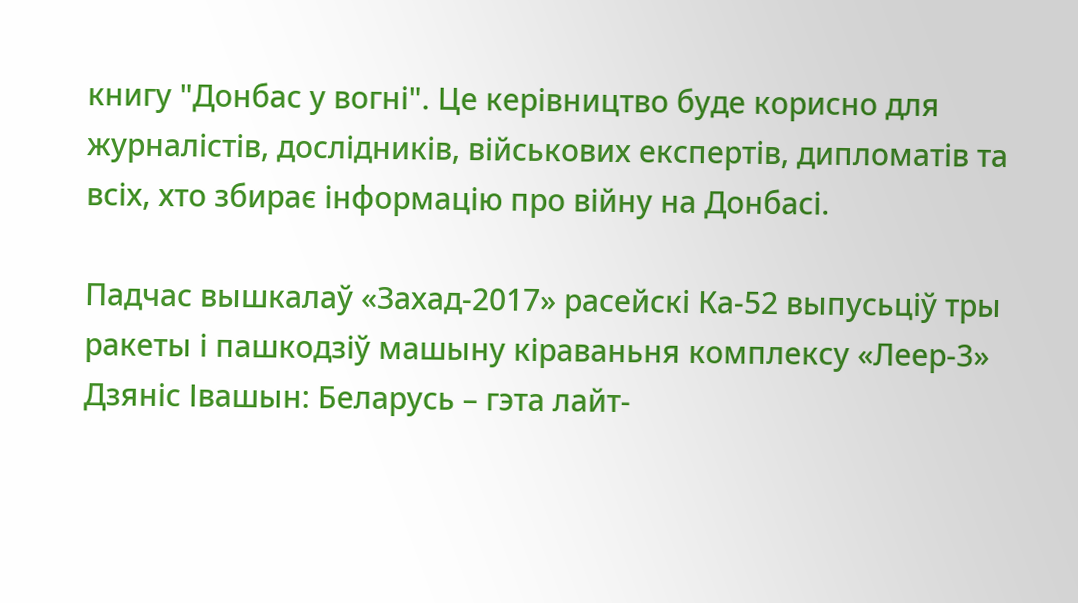книгу "Донбас у вогні". Це керівництво буде корисно для журналістів, дослідників, військових експертів, дипломатів та всіх, хто збирає інформацію про війну на Донбасі.

Падчас вышкалаў «Захад-2017» расейскі Ка-52 выпусьціў тры ракеты і пашкодзіў машыну кіраваньня комплексу «Леер-3»
Дзяніс Івашын: Беларусь – гэта лайт-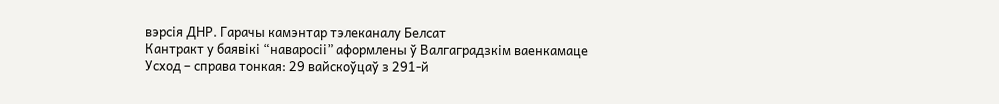вэрсія ДНР. Гарачы камэнтар тэлеканалу Белсат
Кантракт у баявікі “наваросіі” аформлены ў Валгаградзкім ваенкамаце
Усход – справа тонкая: 29 вайскоўцаў з 291-й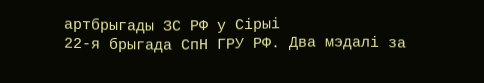артбрыгады ЗС РФ у Сірыі
22-я брыгада СпН ГРУ РФ. Два мэдалі за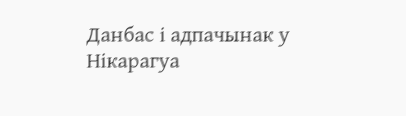Данбас і адпачынак у Нікарагуа